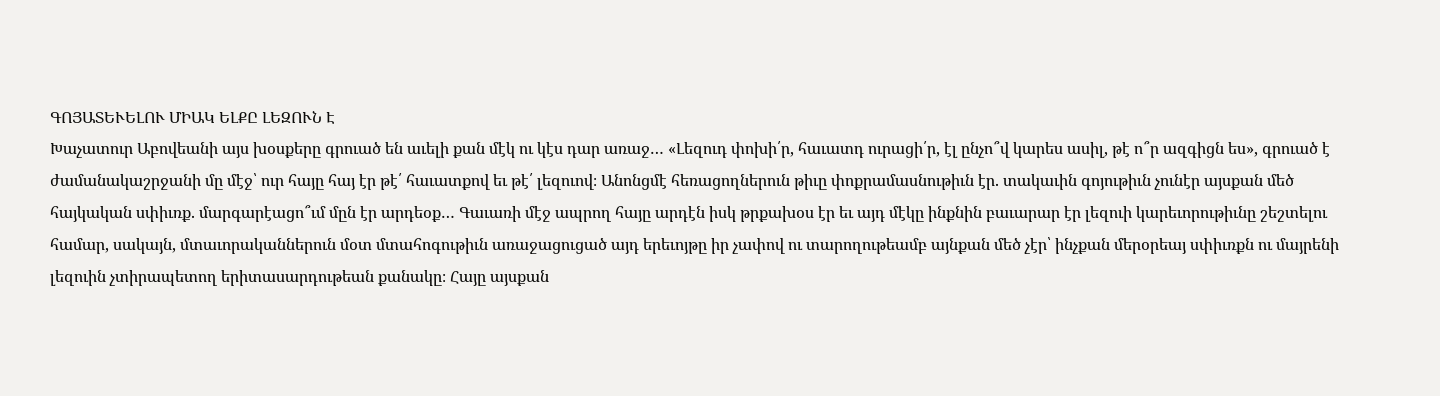ԳՈՅԱՏԵՒԵԼՈՒ ՄԻԱԿ ԵԼՔԸ ԼԵԶՈՒՆ Է
Խաչատուր Աբովեանի այս խօսքերը գրուած են աւելի քան մէկ ու կէս դար առաջ… «Լեզուդ փոխի՛ր, հաւատդ ուրացի՛ր, էլ ընչո՞վ կարես ասիլ, թէ ո՞ր ազգիցն ես», գրուած է ժամանակաշրջանի մը մէջ՝ ուր հայը հայ էր թէ՛ հաւատքով եւ թէ՛ լեզուով։ Անոնցմէ հեռացողներուն թիւը փոքրամասնութիւն էր. տակաւին գոյութիւն չունէր այսքան մեծ հայկական սփիւռք. մարգարէացո՞ւմ մըն էր արդեօք… Գաւառի մէջ ապրող հայը արդէն իսկ թրքախօս էր եւ այդ մէկը ինքնին բաւարար էր լեզուի կարեւորութիւնը շեշտելու համար, սակայն, մտաւորականներուն մօտ մտահոգութիւն առաջացուցած այդ երեւոյթը իր չափով ու տարողութեամբ այնքան մեծ չէր՝ ինչքան մերօրեայ սփիւռքն ու մայրենի լեզուին չտիրապետող երիտասարդութեան քանակը։ Հայը այսքան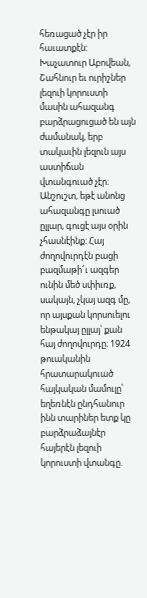հեռացած չէր իր հաւատքէն:
Խաչատուր Աբովեան, Շահնուր եւ ուրիշներ լեզուի կորուստի մասին ահազանգ բարձրացուցած են այն ժամանակ, երբ տակաւին լեզուն այս աստիճան վտանգուած չէր։ Անշուշտ, եթէ անոնց ահազանգը լսուած ըլլար, գուցէ այս օրին չհասնէինք։ Հայ ժողովուրդէն բացի բազմաթի՜ւ ազգեր ունին մեծ սփիւռք, սակայն, չկայ ազգ մը, որ այսքան կորսուելու ենթակայ ըլլայ՝ քան հայ ժողովուրդը։ 1924 թուականին հրատարակուած հայկական մամուլը՝ եղեռնէն ընդհանուր ինն տարիներ ետք կը բարձրաձայնէր հայերէն լեզուի կորուստի վտանգը.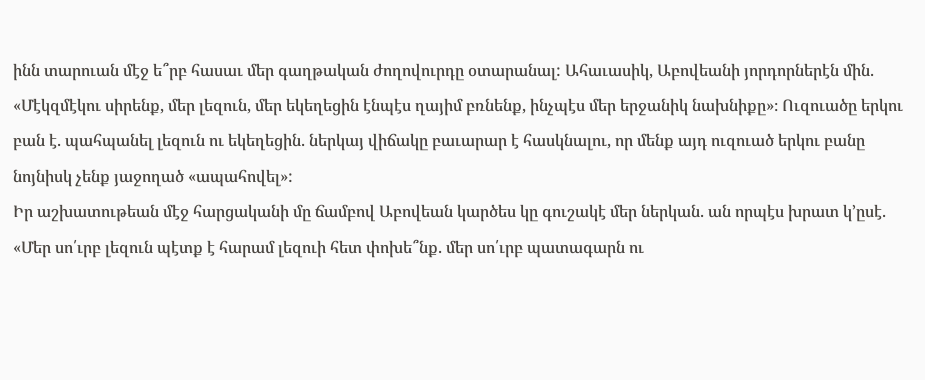ինն տարուան մէջ ե՞րբ հասաւ մեր գաղթական ժողովուրդը օտարանալ: Ահաւասիկ, Աբովեանի յորդորներէն մին. «Մէկզմէկու սիրենք, մեր լեզուն, մեր եկեղեցին էնպէս ղայիմ բռնենք, ինչպէս մեր երջանիկ նախնիքը»։ Ուզուածը երկու բան է. պահպանել լեզուն ու եկեղեցին. ներկայ վիճակը բաւարար է հասկնալու, որ մենք այդ ուզուած երկու բանը նոյնիսկ չենք յաջողած «ապահովել»:
Իր աշխատութեան մէջ հարցականի մը ճամբով Աբովեան կարծես կը գուշակէ մեր ներկան. ան որպէս խրատ կ՚ըսէ. «Մեր սո՛ւրբ լեզուն պէտք է հարամ լեզուի հետ փոխե՞նք. մեր սո՛ւրբ պատագարն ու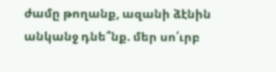ժամը թողանք, ազանի ձէնին անկանջ դնե՞նք. մեր սո՛ւրբ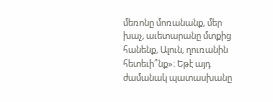մեռոնը մոռանանք, մեր խաչ, աւետարանը մտքից հանենք, Ալուն, ղուռանին հետեւի՞նք»։ Եթէ այդ ժամանակ պատասխանը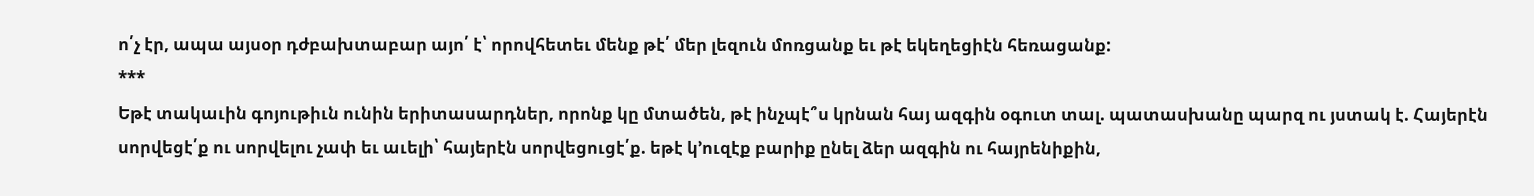ո՛չ էր, ապա այսօր դժբախտաբար այո՛ է՝ որովհետեւ մենք թէ՛ մեր լեզուն մոռցանք եւ թէ եկեղեցիէն հեռացանք:
***
Եթէ տակաւին գոյութիւն ունին երիտասարդներ, որոնք կը մտածեն, թէ ինչպէ՞ս կրնան հայ ազգին օգուտ տալ. պատասխանը պարզ ու յստակ է. Հայերէն սորվեցէ՛ք ու սորվելու չափ եւ աւելի՝ հայերէն սորվեցուցէ՛ք. եթէ կ՚ուզէք բարիք ընել ձեր ազգին ու հայրենիքին,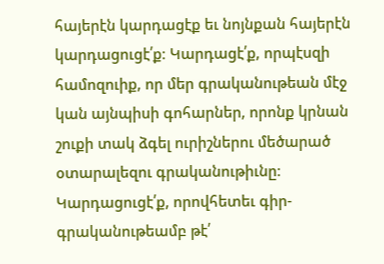հայերէն կարդացէք եւ նոյնքան հայերէն կարդացուցէ՛ք։ Կարդացէ՛ք, որպէսզի համոզուիք, որ մեր գրականութեան մէջ կան այնպիսի գոհարներ, որոնք կրնան շուքի տակ ձգել ուրիշներու մեծարած օտարալեզու գրականութիւնը։ Կարդացուցէ՛ք, որովհետեւ գիր-գրականութեամբ թէ՛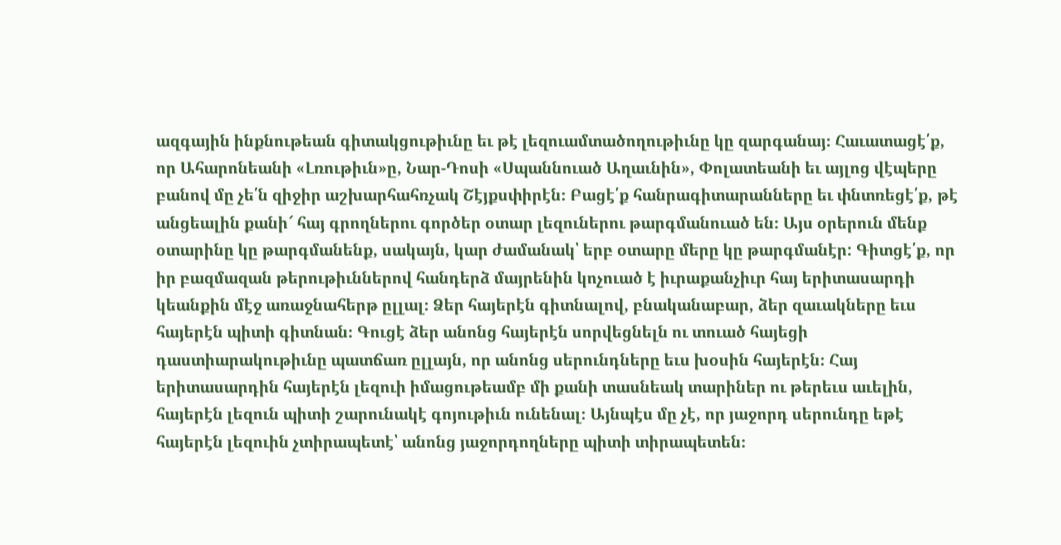ազգային ինքնութեան գիտակցութիւնը եւ թէ լեզուամտածողութիւնը կը զարգանայ։ Հաւատացէ՛ք, որ Ահարոնեանի «Լռութիւն»ը, Նար-Դոսի «Սպաննուած Աղաւնին», Փոլատեանի եւ այլոց վէպերը բանով մը չե՛ն զիջիր աշխարհահռչակ Շէյքսփիրէն։ Բացէ՛ք հանրագիտարանները եւ փնտռեցէ՛ք, թէ անցեալին քանի՜ հայ գրողներու գործեր օտար լեզուներու թարգմանուած են։ Այս օրերուն մենք օտարինը կը թարգմանենք, սակայն, կար ժամանակ՝ երբ օտարը մերը կը թարգմանէր: Գիտցէ՛ք, որ իր բազմազան թերութիւններով հանդերձ մայրենին կոչուած է իւրաքանչիւր հայ երիտասարդի կեանքին մէջ առաջնահերթ ըլլալ։ Ձեր հայերէն գիտնալով, բնականաբար, ձեր զաւակները եւս հայերէն պիտի գիտնան։ Գուցէ ձեր անոնց հայերէն սորվեցնելն ու տուած հայեցի դաստիարակութիւնը պատճառ ըլլայն, որ անոնց սերունդները եւս խօսին հայերէն։ Հայ երիտասարդին հայերէն լեզուի իմացութեամբ մի քանի տասնեակ տարիներ ու թերեւս աւելին, հայերէն լեզուն պիտի շարունակէ գոյութիւն ունենալ։ Այնպէս մը չէ, որ յաջորդ սերունդը եթէ հայերէն լեզուին չտիրապետէ՝ անոնց յաջորդողները պիտի տիրապետեն։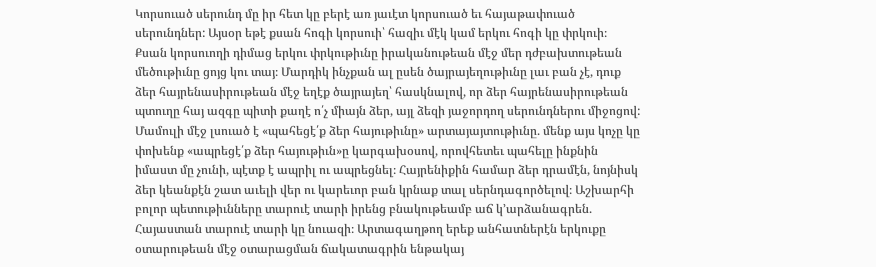Կորսուած սերունդ մը իր հետ կը բերէ առ յաւէտ կորսուած եւ հայաթափուած սերունդներ: Այսօր եթէ քսան հոգի կորսուի՝ հազիւ մէկ կամ երկու հոգի կը փրկուի։ Քսան կորսուողի դիմաց երկու փրկութիւնը իրականութեան մէջ մեր դժբախտութեան մեծութիւնը ցոյց կու տայ։ Մարդիկ ինչքան ալ ըսեն ծայրայեղութիւնը լաւ բան չէ, դուք ձեր հայրենասիրութեան մէջ եղէք ծայրայեղ՝ հասկնալով, որ ձեր հայրենասիրութեան պտուղը հայ ազգը պիտի քաղէ ո՛չ միայն ձեր, այլ ձեզի յաջորդող սերունդներու միջոցով:
Մամուլի մէջ լսուած է «պահեցէ՛ք ձեր հայութիւնը» արտայայտութիւնը. մենք այս կոչը կը փոխենք «ապրեցէ՛ք ձեր հայութիւն»ը կարգախօսով, որովհետեւ պահելը ինքնին իմաստ մը չունի, պէտք է ապրիլ ու ապրեցնել։ Հայրենիքին համար ձեր դրամէն, նոյնիսկ ձեր կեանքէն շատ աւելի վեր ու կարեւոր բան կրնաք տալ սերնդագործելով։ Աշխարհի բոլոր պետութիւնները տարուէ տարի իրենց բնակութեամբ աճ կ՚արձանագրեն. Հայաստան տարուէ տարի կը նուազի։ Արտագաղթող երեք անհատներէն երկուքը օտարութեան մէջ օտարացման ճակատագրին ենթակայ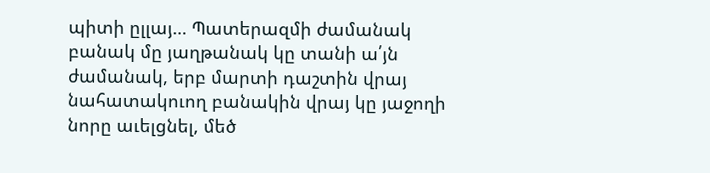պիտի ըլլայ… Պատերազմի ժամանակ բանակ մը յաղթանակ կը տանի ա՛յն ժամանակ, երբ մարտի դաշտին վրայ նահատակուող բանակին վրայ կը յաջողի նորը աւելցնել, մեծ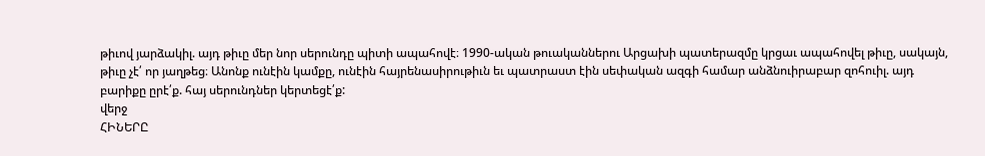թիւով յարձակիլ. այդ թիւը մեր նոր սերունդը պիտի ապահովէ։ 1990-ական թուականներու Արցախի պատերազմը կրցաւ ապահովել թիւը, սակայն, թիւը չէ՛ որ յաղթեց։ Անոնք ունէին կամքը, ունէին հայրենասիրութիւն եւ պատրաստ էին սեփական ազգի համար անձնուիրաբար զոհուիլ. այդ բարիքը ըրէ՛ք. հայ սերունդներ կերտեցէ՛ք:
վերջ
ՀԻՆԵՐԸ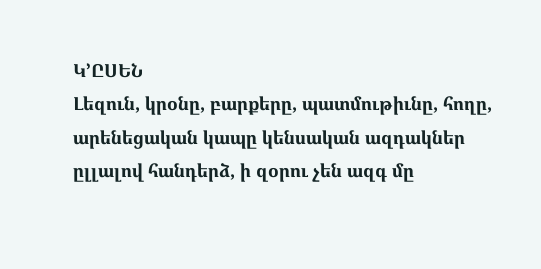Կ՚ԸՍԵՆ
Լեզուն, կրօնը, բարքերը, պատմութիւնը, հողը, արենեցական կապը կենսական ազդակներ ըլլալով հանդերձ, ի զօրու չեն ազգ մը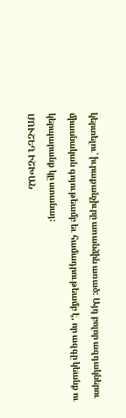կերտելու՝ իւրաքանչիւրը առանձին առած: Այդ բոլոր ազդակներու միասնական գոյութեամբ եւ համադրութեամբ է, որ ազգը կեանք ու կերպարանք կը ստանայ:
ՄՈՒՇԵՂ ԻՇԽԱՆ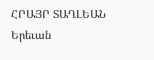ՀՐԱՅՐ ՏԱՂԼԵԱՆ
Երեւան